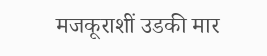मजकूराशीं उडकी मार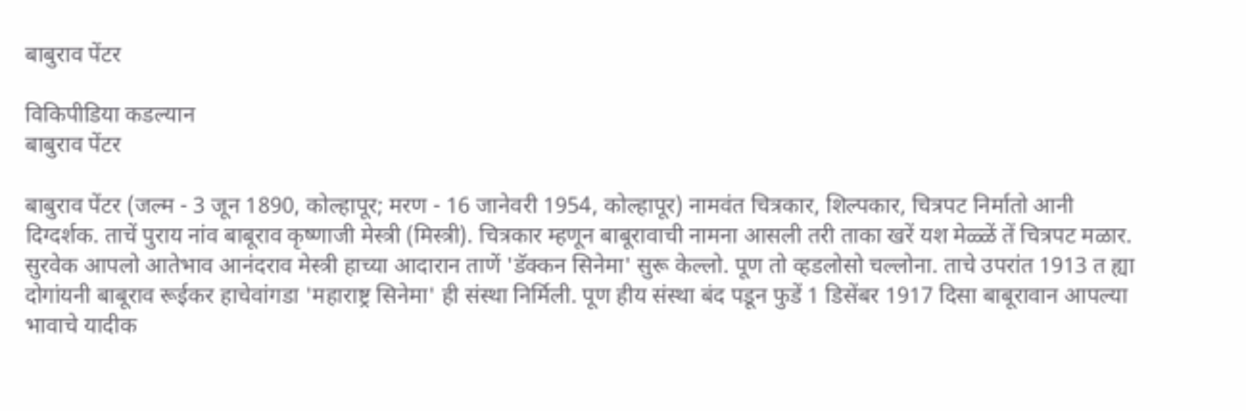बाबुराव पेंटर

विकिपीडिया कडल्यान
बाबुराव पेंटर

बाबुराव पेंटर (जल्म - 3 जून 1890, कोल्हापूर; मरण - 16 जानेवरी 1954, कोल्हापूर) नामवंत चित्रकार, शिल्पकार, चित्रपट निर्मातो आनी दिग्दर्शक. ताचें पुराय नांव बाबूराव कृष्णाजी मेस्त्री (मिस्त्री). चित्रकार म्हणून बाबूरावाची नामना आसली तरी ताका खरें यश मेळ्ळें तें चित्रपट मळार. सुरवेक आपलो आतेभाव आनंदराव मेस्त्री हाच्या आदारान ताणें 'डॅक्कन सिनेमा' सुरू केल्लो. पूण तो व्हडलोसो चल्लोना. ताचे उपरांत 1913 त ह्या दोगांयनी बाबूराव रूईकर हाचेवांगडा 'महाराष्ट्र सिनेमा' ही संस्था निर्मिली. पूण हीय संस्था बंद पडून फुडें 1 डिसेंबर 1917 दिसा बाबूरावान आपल्या भावाचे यादीक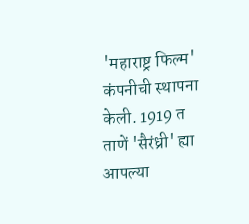'महाराष्ट्र फिल्म' कंपनीची स्थापना केली. 1919 त ताणें 'सैरंध्री' ह्या आपल्या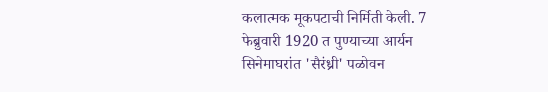कलात्मक मूकपटाची निर्मिती केली. 7 फेब्रुवारी 1920 त पुण्याच्या आर्यन सिनेमाघरांत 'सैरंध्री' पळोवन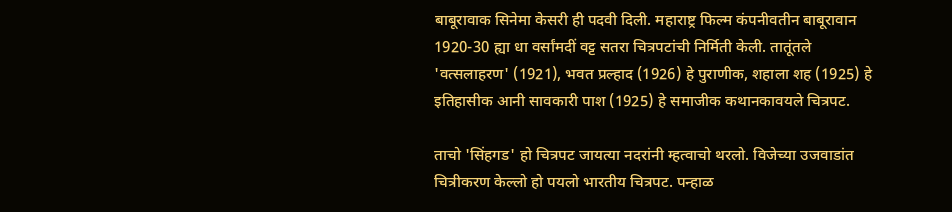बाबूरावाक सिनेमा केसरी ही पदवी दिली. महाराष्ट्र फिल्म कंपनीवतीन बाबूरावान 1920-30 ह्या धा वर्सांमदीं वट्ट सतरा चित्रपटांची निर्मिती केली. तातूंतले 'वत्सलाहरण' (1921), भवत प्रल्हाद (1926) हे पुराणीक, शहाला शह (1925) हे इतिहासीक आनी सावकारी पाश (1925) हे समाजीक कथानकावयले चित्रपट.

ताचो 'सिंहगड' हो चित्रपट जायत्या नदरांनी म्हत्वाचो थरलो. विजेच्या उजवाडांत चित्रीकरण केल्लो हो पयलो भारतीय चित्रपट. पन्हाळ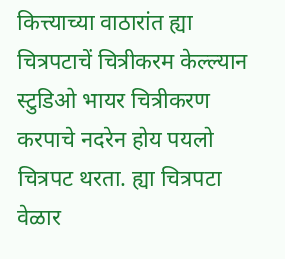कित्त्याच्या वाठारांत ह्या चित्रपटाचें चित्रीकरम केल्ल्यान स्टुडिओ भायर चित्रीकरण करपाचे नदरेन होय पयलो चित्रपट थरता. ह्या चित्रपटा वेळार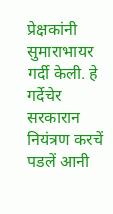प्रेक्षकांनी सुमाराभायर गर्दी केली. हे गर्देचेर सरकारान नियंत्रण करचें पडलें आनी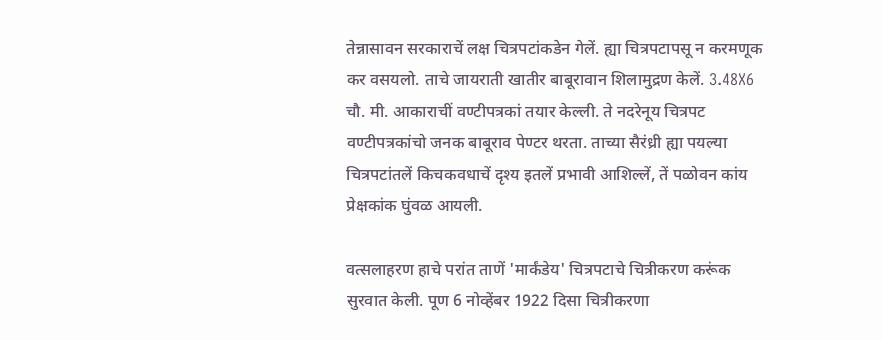तेन्नासावन सरकाराचें लक्ष चित्रपटांकडेन गेलें. ह्या चित्रपटापसू न करमणूक कर वसयलो. ताचे जायराती खातीर बाबूरावान शिलामुद्रण केलें. 3.48X6 चौ. मी. आकाराचीं वण्टीपत्रकां तयार केल्ली. ते नदरेनूय चित्रपट वण्टीपत्रकांचो जनक बाबूराव पेण्टर थरता. ताच्या सैरंध्री ह्या पयल्या चित्रपटांतलें किचकवधाचें दृश्य इतलें प्रभावी आशिल्लें, तें पळोवन कांय प्रेक्षकांक घुंवळ आयली.

वत्सलाहरण हाचे परांत ताणें 'मार्कंडेय' चित्रपटाचे चित्रीकरण करूंक सुरवात केली. पूण 6 नोव्हेंबर 1922 दिसा चित्रीकरणा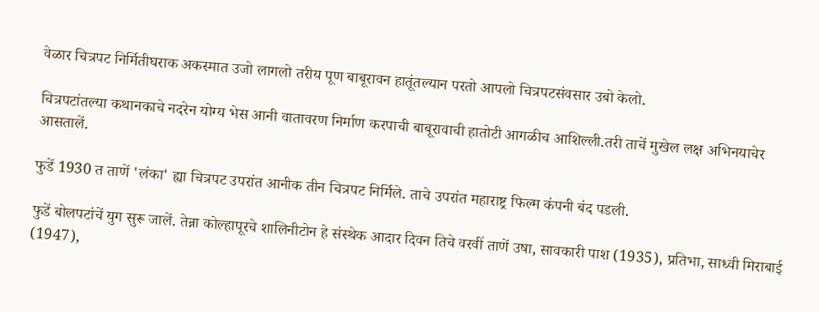वेळार चित्रपट निर्मितीघराक अकस्मात उजो लागलो तरीय पूण बाबूरावन हातूंतल्यान परतो आपलो चित्रपटसंवसार उबो केलो.

चित्रपटांतल्या कथानकाचे नदरेन योग्य भेस आनी वातावरण निर्माण करपाची बाबूरावाची हातोटी आगळीच आशिल्ली.तरी ताचें मुखेल लक्ष अभिनयाचेर आसतालें.

फुडें 1930 त ताणें 'लंका' ह्या चित्रपट उपरांत आनीक तीन चित्रपट निर्मिले. ताचे उपरांत महाराष्ट्र फिल्म कंपनी बंद पडली.

फुडें बोलपटांचें युग सुरू जालें. तेन्ना कोल्हापूरचे शालिनीटोन हे संस्थेक आदार दिवन तिचे वरवीं ताणें उषा, सावकारी पाश (1935), प्रतिभा, साध्वी मिराबाई (1947),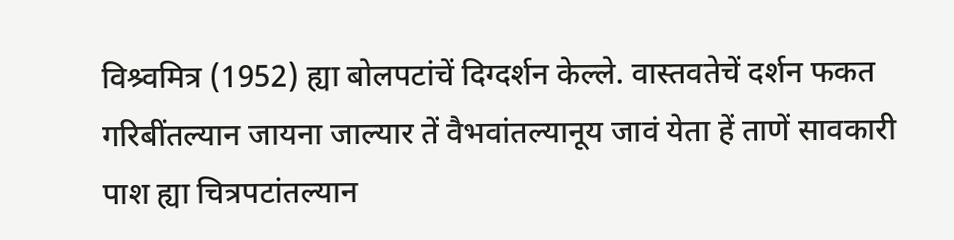विश्र्वमित्र (1952) ह्या बोलपटांचें दिग्दर्शन केल्ले. वास्तवतेचें दर्शन फकत गरिबींतल्यान जायना जाल्यार तें वैभवांतल्यानूय जावं येता हें ताणें सावकारी पाश ह्या चित्रपटांतल्यान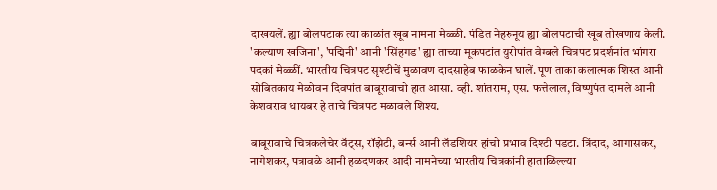दाखयलें. ह्या बोलपटाक त्या काळांत खूब नामना मेळ्ळी. पंडित नेहरुनूय ह्या बोलपटाची खूब तोखणाय केली. 'कल्याण खजिना', 'पद्मिनी' आनी 'सिंहगड' ह्या ताच्या मूकपटांत युरोपांत वेग्बले चित्रपट प्रदर्शनांत भांगरा पदकां मेळ्ळीं. भारतीय चित्रपट सृश्टीचें मुळावण दादसाहेब फाळकेन घालें. पूण ताका कलात्मक शिस्त आनी सोबितकाय मेळोवन दिवपांत बाबूरावाचो हात आसा. व्ही. शांतराम, एस. फत्तेलाल, विष्णुपंत दामले आनी केशवराव धायबर हे ताचे चित्रपट मळावले शिश्य.

बाबूरावाचे चित्रकलेचेर वॅट्स, रॉझेटी, बर्न्स आनी लॅडशियर हांचो प्रभाव दिश्टी पडटा. त्रिंदाद, आगासकर, नागेशकर, पत्रावळे आनी हळदणकर आदी नामनेच्या भारतीय चित्रकांनी हाताळिल्ल्या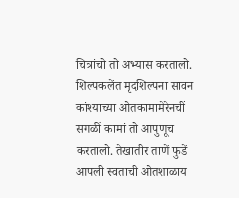चित्रांचो तो अभ्यास करतालो. शिल्पकलेंत मृदशिल्पना सावन कांश्याच्या ओतकामामेरेनचीं सगळीं कामां तो आपुणूच करतालो. तेखातीर ताणें फुडें आपली स्वताची ओतशाळाय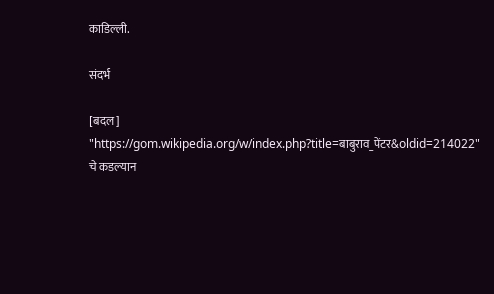काडिल्ली.

संदर्भ

[बदल]
"https://gom.wikipedia.org/w/index.php?title=बाबुराव_पेंटर&oldid=214022" चे कडल्यान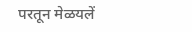परतून मेळयलें